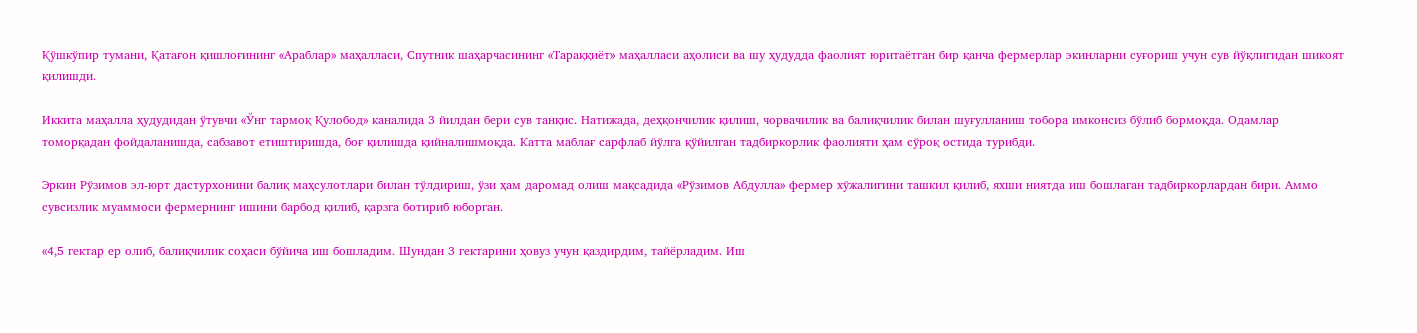Қўшкўпир тумани, Қатағон қишлоғининг «Араблар» маҳалласи, Спутник шаҳарчасининг «Тараққиёт» маҳалласи аҳолиси ва шу ҳудудда фаолият юритаётган бир қанча фермерлар экинларни суғориш учун сув йўқлигидан шикоят қилишди.

Иккита маҳалла ҳудудидан ўтувчи «Ўнг тармоқ Қулобод» каналида 3 йилдан бери сув танқис. Натижада, деҳқончилик қилиш, чорвачилик ва балиқчилик билан шуғулланиш тобора имконсиз бўлиб бормоқда. Одамлар томорқадан фойдаланишда, сабзавот етиштиришда, боғ қилишда қийналишмоқда. Катта маблағ сарфлаб йўлга қўйилган тадбиркорлик фаолияти ҳам сўроқ остида турибди.

Эркин Рўзимов эл-юрт дастурхонини балиқ маҳсулотлари билан тўлдириш, ўзи ҳам даромад олиш мақсадида «Рўзимов Абдулла» фермер хўжалигини ташкил қилиб, яхши ниятда иш бошлаган тадбиркорлардан бири. Аммо сувсизлик муаммоси фермернинг ишини барбод қилиб, қарзга ботириб юборган.

«4,5 гектар ер олиб, балиқчилик соҳаси бўйича иш бошладим. Шундан 3 гектарини ҳовуз учун қаздирдим, тайёрладим. Иш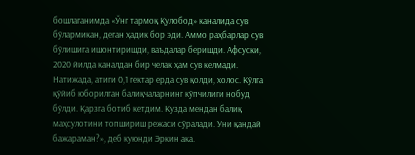бошлаганимда «Ўнг тармоқ Қулобод» каналида сув бўлармикан, деган ҳадик бор эди. Аммо раҳбарлар сув бўлишига ишонтиришди, ваъдалар беришди. Афсуски, 2020 йилда каналдан бир челак ҳам сув келмади. Натижада, атиги 0,1 гектар ерда сув қолди, холос. Кўлга қўйиб юборилган балиқчаларнинг кўпчилиги нобуд бўлди. Қарзга ботиб кетдим. Кузда мендан балиқ маҳсулотини топшириш режаси сўралади. Уни қандай бажараман?», деб куюнди Эркин ака.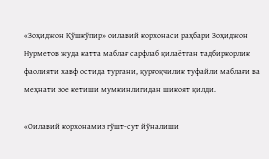«Зоҳиджон Қўшкўпир» оилавий корхонаси раҳбари Зоҳиджон Нурметов жуда катта маблағ сарфлаб қилаётган тадбиркорлик фаолияти хавф остида тургани, қурғоқчилик туфайли маблағи ва меҳнати зое кетиши мумкинлигидан шикоят қилди.

«Оилавий корхонамиз гўшт-сут йўналиши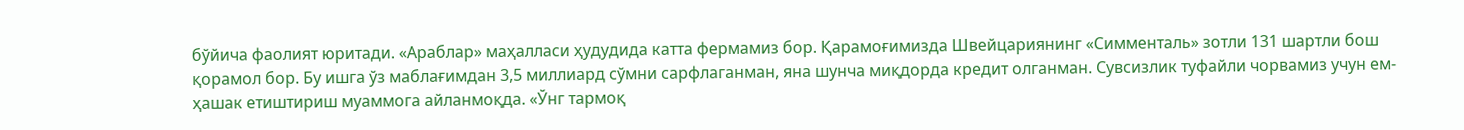бўйича фаолият юритади. «Араблар» маҳалласи ҳудудида катта фермамиз бор. Қарамоғимизда Швейцариянинг «Симменталь» зотли 131 шартли бош қорамол бор. Бу ишга ўз маблағимдан 3,5 миллиард сўмни сарфлаганман, яна шунча миқдорда кредит олганман. Сувсизлик туфайли чорвамиз учун ем-ҳашак етиштириш муаммога айланмоқда. «Ўнг тармоқ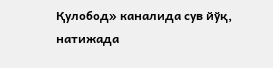Қулобод» каналида сув йўқ, натижада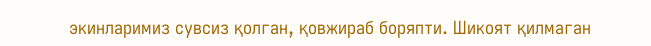экинларимиз сувсиз қолган, қовжираб боряпти. Шикоят қилмаган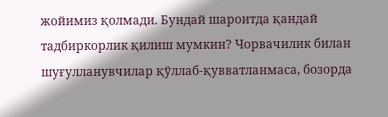жойимиз қолмади. Бундай шароитда қандай тадбиркорлик қилиш мумкин? Чорвачилик билан шуғулланувчилар қўллаб-қувватланмаса, бозорда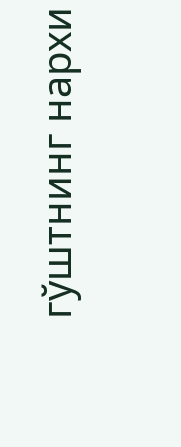гўштнинг нархи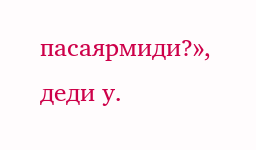пасаярмиди?», деди у.